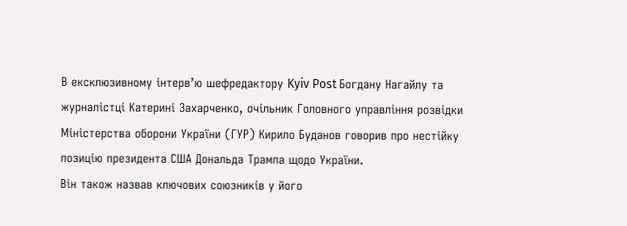В ексклюзивному інтерв’ю шефредактору Kyiv Post Богдану Нагайлу та журналістці Катерині Захарченко, очільник Головного управління розвідки Міністерства оборони України (ГУР) Кирило Буданов говорив про нестійку позицію президента США Дональда Трампа щодо України.
Він також назвав ключових союзників у його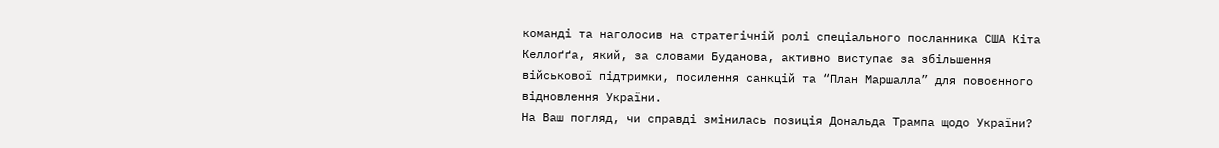команді та наголосив на стратегічній ролі спеціального посланника США Кіта Келлоґґа, який, за словами Буданова, активно виступає за збільшення військової підтримки, посилення санкцій та “План Маршалла” для повоєнного відновлення України.
На Ваш погляд, чи справді змінилась позиція Дональда Трампа щодо України?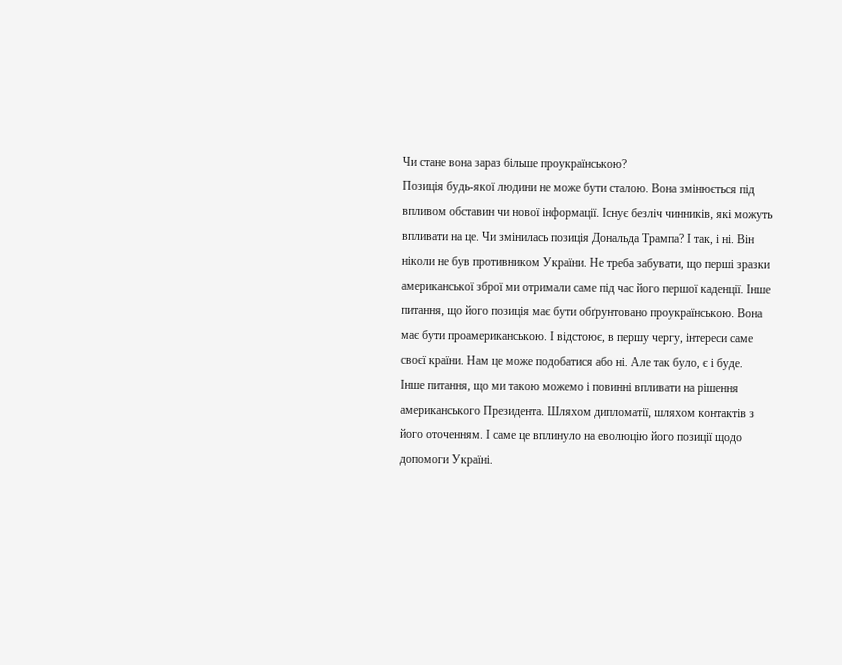Чи стане вона зараз більше проукраїнською?
Позиція будь-якої людини не може бути сталою. Вона змінюється під впливом обставин чи нової інформації. Існує безліч чинників, які можуть впливати на це. Чи змінилась позиція Дональда Трампа? І так, і ні. Він ніколи не був противником України. Не треба забувати, що перші зразки американської зброї ми отримали саме під час його першої каденції. Інше питання, що його позиція має бути обґрунтовано проукраїнською. Вона має бути проамериканською. І відстоює, в першу чергу, інтереси саме своєї країни. Нам це може подобатися або ні. Але так було, є і буде.
Інше питання, що ми такою можемо і повинні впливати на рішення американського Президента. Шляхом дипломатії, шляхом контактів з його оточенням. І саме це вплинуло на еволюцію його позиції щодо допомоги Україні.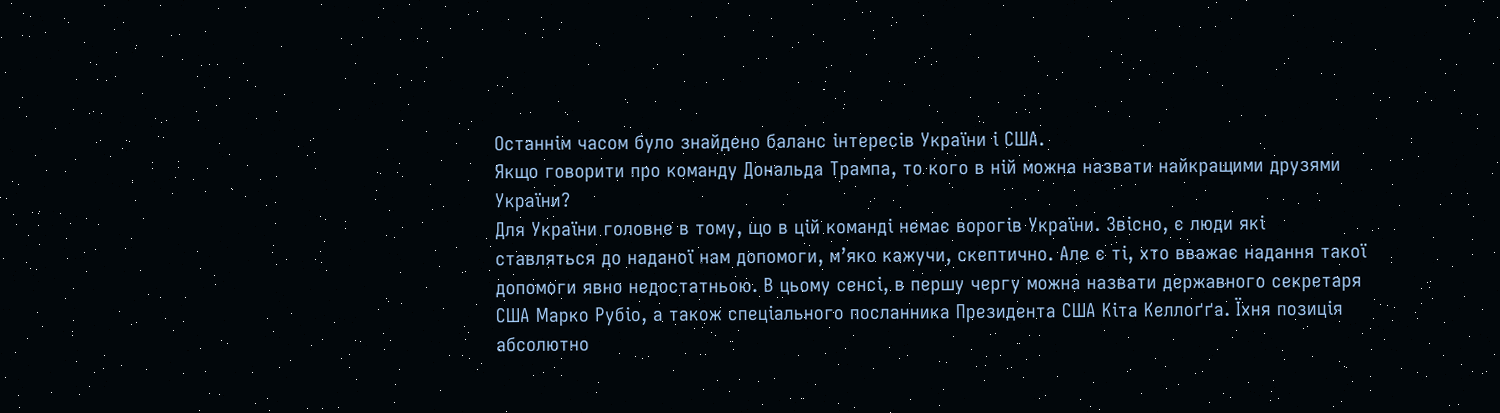Останнім часом було знайдено баланс інтересів України і США.
Якщо говорити про команду Дональда Трампа, то кого в ній можна назвати найкращими друзями України?
Для України головне в тому, що в цій команді немає ворогів України. Звісно, є люди які ставляться до наданої нам допомоги, м’яко кажучи, скептично. Але є ті, хто вважає надання такої допомоги явно недостатньою. В цьому сенсі, в першу чергу можна назвати державного секретаря США Марко Рубіо, а також спеціального посланника Президента США Кіта Келлоґґа. Їхня позиція абсолютно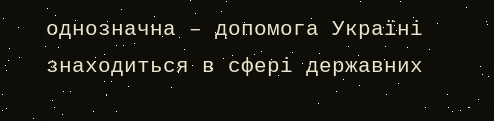однозначна – допомога Україні знаходиться в сфері державних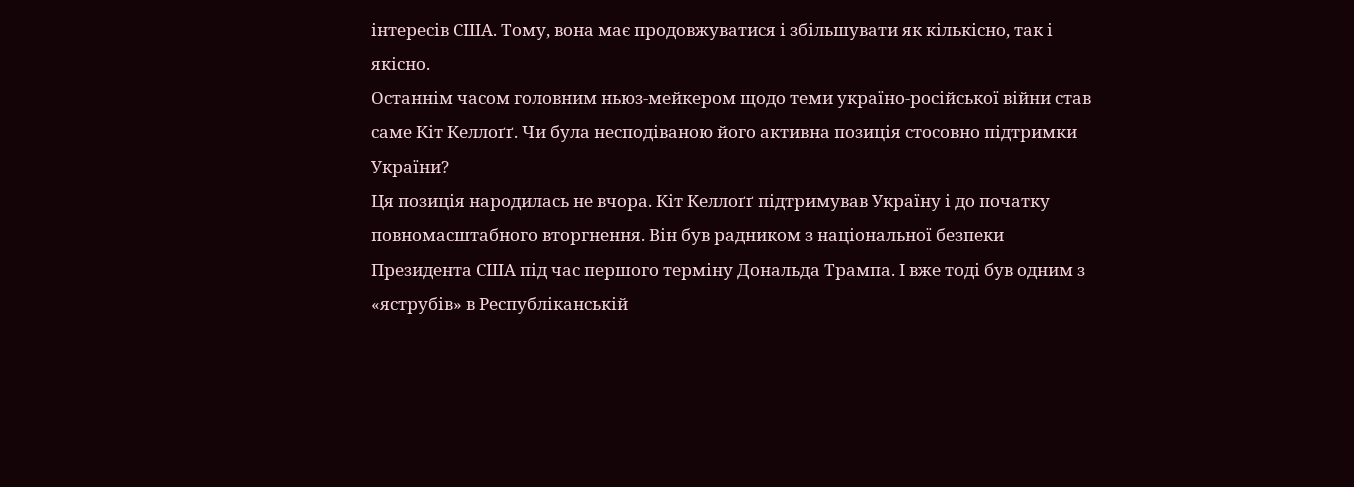інтересів США. Тому, вона має продовжуватися і збільшувати як кількісно, так і якісно.
Останнім часом головним ньюз-мейкером щодо теми україно-російської війни став саме Кіт Келлоґґ. Чи була несподіваною його активна позиція стосовно підтримки України?
Ця позиція народилась не вчора. Кіт Келлоґґ підтримував Україну і до початку повномасштабного вторгнення. Він був радником з національної безпеки Президента США під час першого терміну Дональда Трампа. І вже тоді був одним з «яструбів» в Республіканській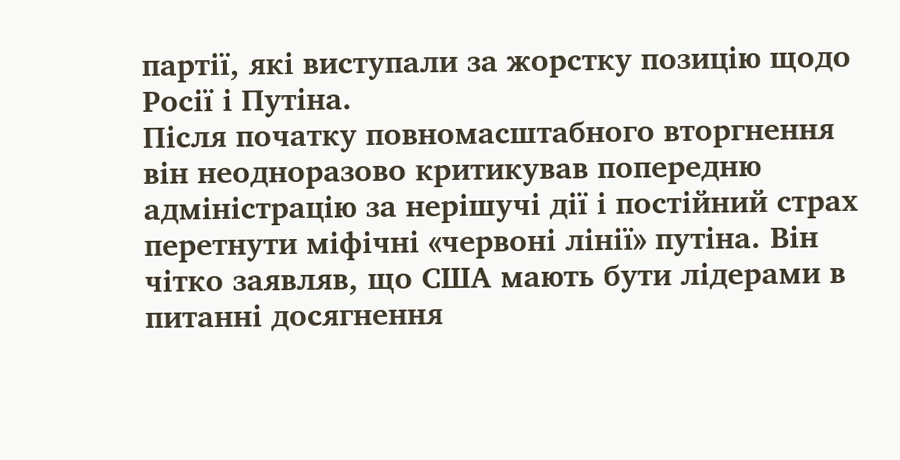партії, які виступали за жорстку позицію щодо Росії і Путіна.
Після початку повномасштабного вторгнення він неодноразово критикував попередню адміністрацію за нерішучі дії і постійний страх перетнути міфічні «червоні лінії» путіна. Він чітко заявляв, що США мають бути лідерами в питанні досягнення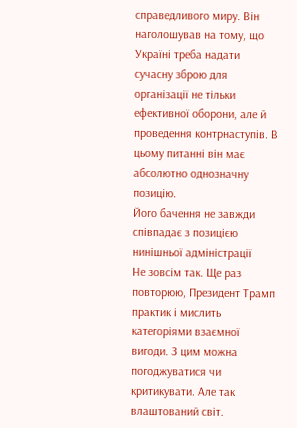справедливого миру. Він наголошував на тому, що Україні треба надати сучасну зброю для організації не тільки ефективної оборони, але й проведення контрнаступів. В цьому питанні він має абсолютно однозначну позицію.
Його бачення не завжди співпадає з позицією нинішньої адміністрації
Не зовсім так. Ще раз повторюю, Президент Трамп практик і мислить категоріями взаємної вигоди. З цим можна погоджуватися чи критикувати. Але так влаштований світ.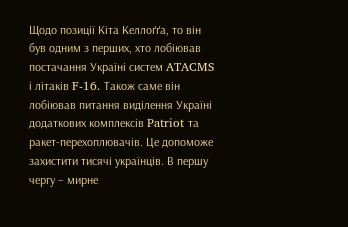Щодо позиції Кіта Келлоґґа, то він був одним з перших, хто лобіював постачання Україні систем ATACMS і літаків F-16. Також саме він лобіював питання виділення Україні додаткових комплексів Patriot та ракет-перехоплювачів. Це допоможе захистити тисячі українців. В першу чергу – мирне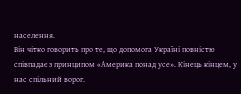населення.
Він чітко говорить про те, що допомога Україні повністю співпадає з принципом «Америка понад усе». Кінець кінцем, у нас спільний ворог.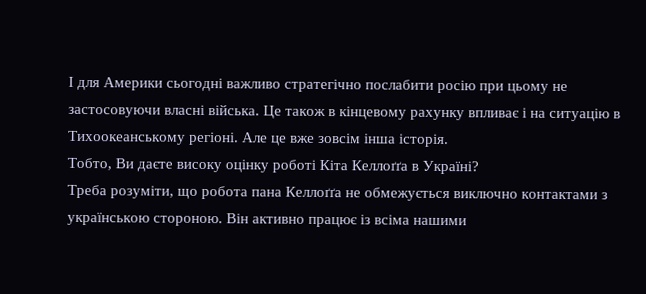І для Америки сьогодні важливо стратегічно послабити росію при цьому не застосовуючи власні війська. Це також в кінцевому рахунку впливає і на ситуацію в Тихоокеанському регіоні. Але це вже зовсім інша історія.
Тобто, Ви даєте високу оцінку роботі Кіта Келлоґґа в Україні?
Треба розуміти, що робота пана Келлоґґа не обмежується виключно контактами з українською стороною. Він активно працює із всіма нашими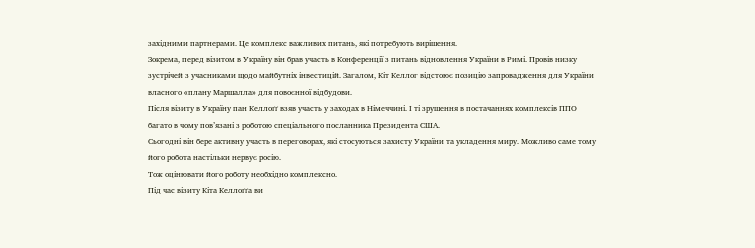західними партнерами. Це комплекс важливих питань, які потребують вирішення.
Зокрема, перед візитом в Україну він брав участь в Конференції з питань відновлення України в Римі. Провів низку зустрічей з учасниками щодо майбутніх інвестицій. Загалом, Кіт Келлог відстоює позицію запровадження для України власного «плану Маршалла» для повоєнної відбудови.
Після візиту в Україну пан Келлоґґ взяв участь у заходах в Німеччині. І ті зрушення в постачаннях комплексів ППО багато в чому пов’язані з роботою спеціального посланника Президента США.
Сьогодні він бере активну участь в переговорах, які стосуються захисту України та укладення миру. Можливо саме тому його робота настільки нервує росію.
Тож оцінювати його роботу необхідно комплексно.
Під час візиту Кіта Келлоґґа ви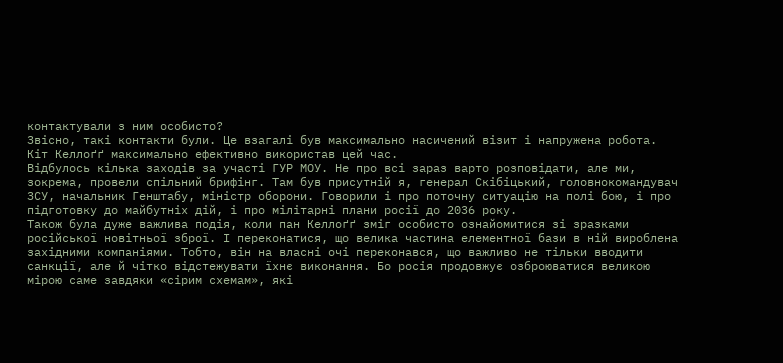контактували з ним особисто?
Звісно, такі контакти були. Це взагалі був максимально насичений візит і напружена робота. Кіт Келлоґґ максимально ефективно використав цей час.
Відбулось кілька заходів за участі ГУР МОУ. Не про всі зараз варто розповідати, але ми, зокрема, провели спільний брифінг. Там був присутній я, генерал Скібіцький, головнокомандувач ЗСУ, начальник Генштабу, міністр оборони. Говорили і про поточну ситуацію на полі бою, і про підготовку до майбутніх дій, і про мілітарні плани росії до 2036 року.
Також була дуже важлива подія, коли пан Келлоґґ зміг особисто ознайомитися зі зразками російської новітньої зброї. І переконатися, що велика частина елементної бази в ній вироблена західними компаніями. Тобто, він на власні очі переконався, що важливо не тільки вводити санкції, але й чітко відстежувати їхнє виконання. Бо росія продовжує озброюватися великою мірою саме завдяки «сірим схемам», які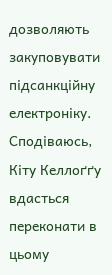дозволяють закуповувати підсанкційну електроніку. Сподіваюсь, Кіту Келлоґґу вдасться переконати в цьому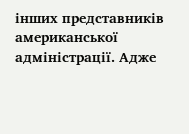інших представників американської адміністрації. Адже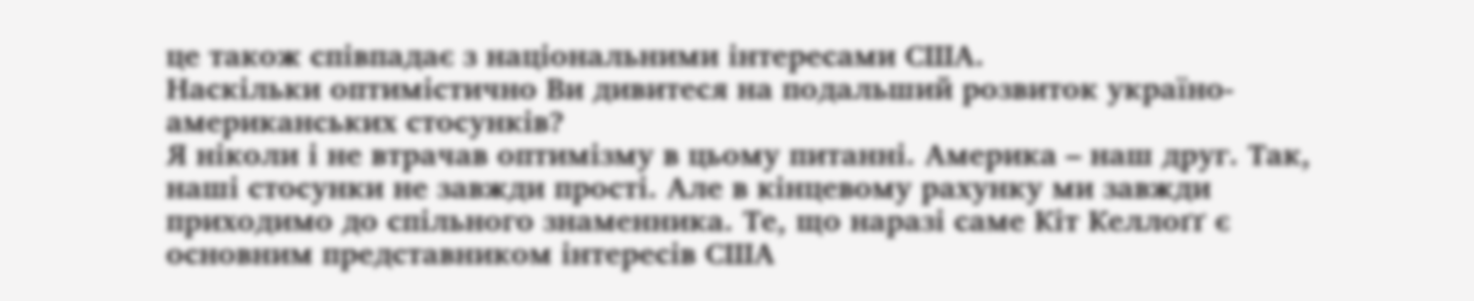це також співпадає з національними інтересами США.
Наскільки оптимістично Ви дивитеся на подальший розвиток україно-американських стосунків?
Я ніколи і не втрачав оптимізму в цьому питанні. Америка – наш друг. Так, наші стосунки не завжди прості. Але в кінцевому рахунку ми завжди приходимо до спільного знаменника. Те, що наразі саме Кіт Келлоґґ є основним представником інтересів США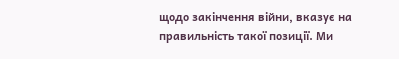щодо закінчення війни, вказує на правильність такої позиції. Ми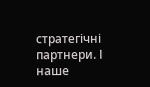стратегічні партнери. І наше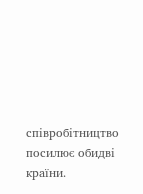співробітництво посилює обидві країни.